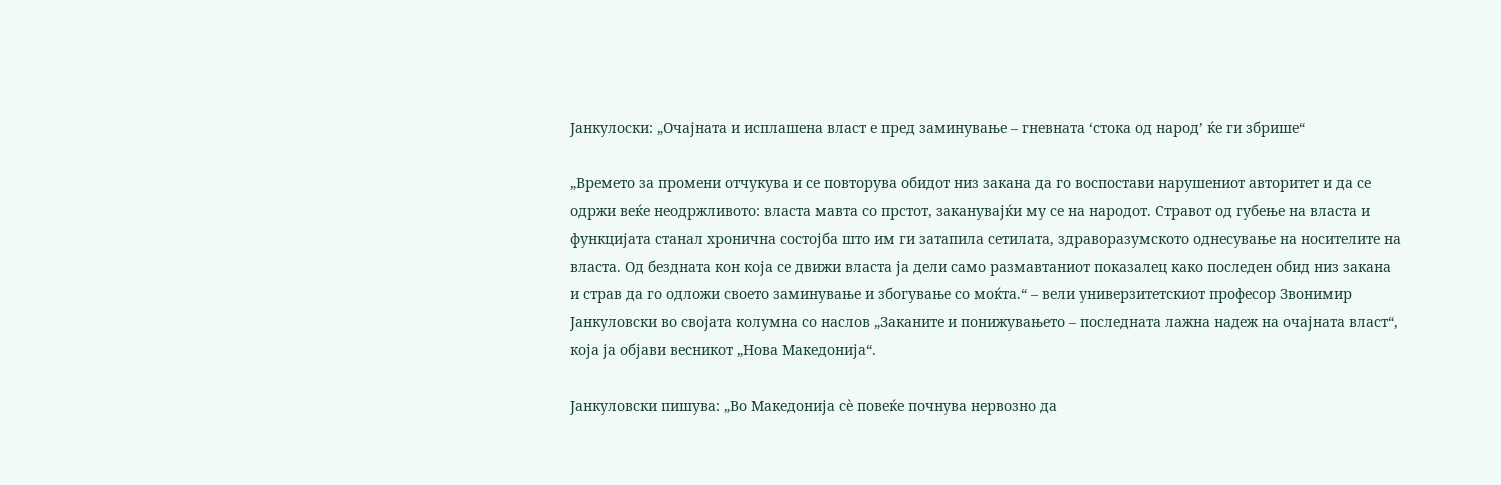Јанкулоски: „Очајната и исплашена власт е пред заминување – гневната ‘стока од народ’ ќе ги збрише“

„Времето за промени отчукува и се повторува обидот низ закана да го воспостави нарушениот авторитет и да се одржи веќе неодржливото: власта мавта со прстот, заканувајќи му се на народот. Стравот од губење на власта и функцијата станал хронична состојба што им ги затапила сетилата, здраворазумското однесување на носителите на власта. Од бездната кон која се движи власта ја дели само размавтаниот показалец како последен обид низ закана и страв да го одложи своето заминување и збогување со моќта.“ – вели универзитетскиот професор Звонимир Јанкуловски во својата колумна со наслов „Заканите и понижувањето – последната лажна надеж на очајната власт“, која ја објави весникот „Нова Македонија“.

Јанкуловски пишува: „Во Македонија сѐ повеќе почнува нервозно да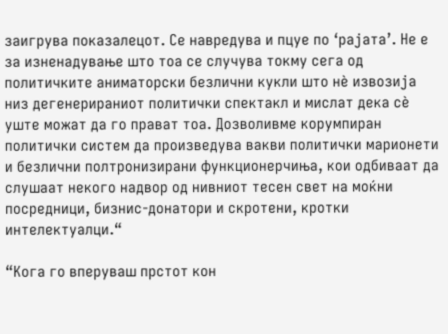заигрува показалецот. Се навредува и пцуе по ‘рајата’. Не е за изненадување што тоа се случува токму сега од политичките аниматорски безлични кукли што нѐ извозија низ дегенерираниот политички спектакл и мислат дека сѐ уште можат да го прават тоа. Дозволивме корумпиран политички систем да произведува вакви политички марионети и безлични полтронизирани функционерчиња, кои одбиваат да слушаат некого надвор од нивниот тесен свет на моќни посредници, бизнис-донатори и скротени, кротки интелектуалци.“

“Кога го вперуваш прстот кон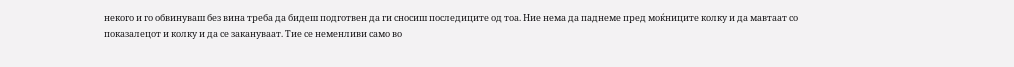некого и го обвинуваш без вина треба да бидеш подготвен да ги сносиш последиците од тоа. Ние нема да паднеме пред моќниците колку и да мавтаат со показалецот и колку и да се закануваат. Тие се неменливи само во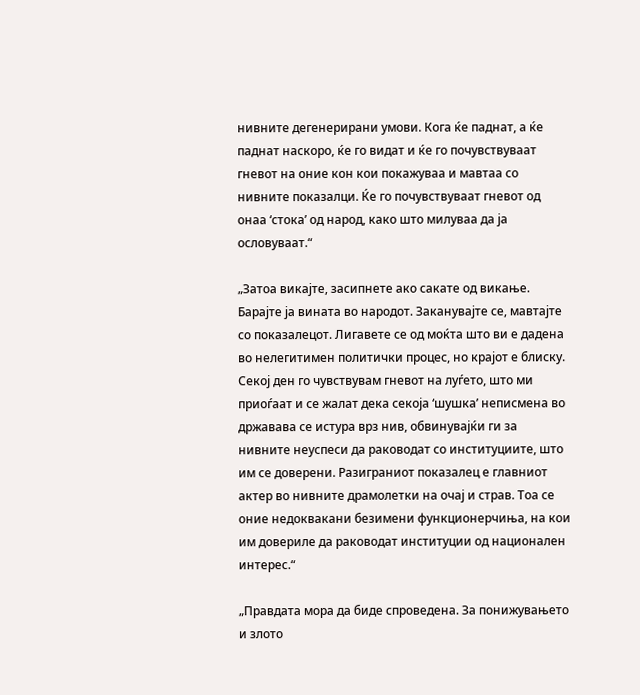нивните дегенерирани умови. Кога ќе паднат, а ќе паднат наскоро, ќе го видат и ќе го почувствуваат гневот на оние кон кои покажуваа и мавтаа со нивните показалци. Ќе го почувствуваат гневот од онаа ‘стока’ од народ, како што милуваа да ја ословуваат.“

„Затоа викајте, засипнете ако сакате од викање. Барајте ја вината во народот. Заканувајте се, мавтајте со показалецот. Лигавете се од моќта што ви е дадена во нелегитимен политички процес, но крајот е блиску. Секој ден го чувствувам гневот на луѓето, што ми приоѓаат и се жалат дека секоја ‘шушка’ неписмена во државава се истура врз нив, обвинувајќи ги за нивните неуспеси да раководат со институциите, што им се доверени. Разиграниот показалец е главниот актер во нивните драмолетки на очај и страв. Тоа се оние недоквакани безимени функционерчиња, на кои им довериле да раководат институции од национален интерес.“

„Правдата мора да биде спроведена. За понижувањето и злото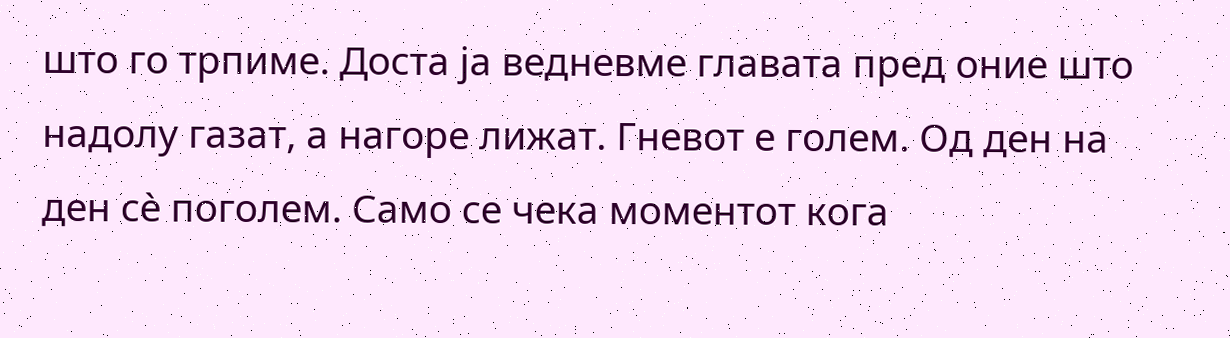што го трпиме. Доста ја ведневме главата пред оние што надолу газат, а нагоре лижат. Гневот е голем. Од ден на ден сѐ поголем. Само се чека моментот кога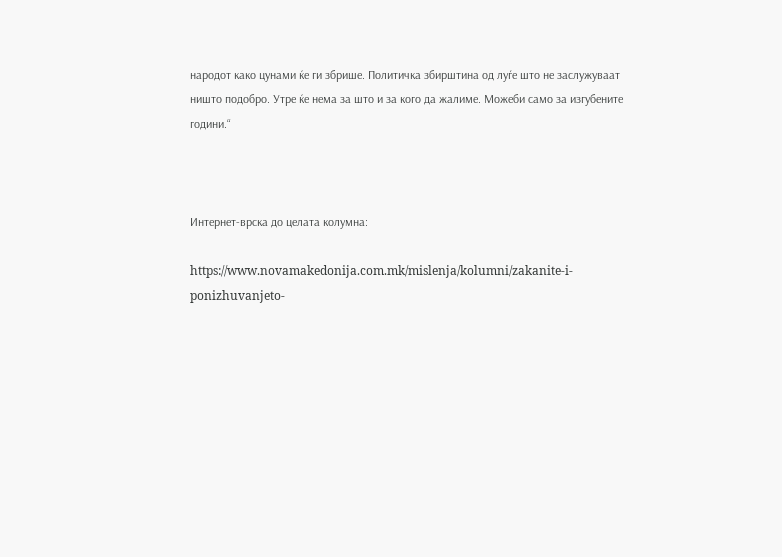народот како цунами ќе ги збрише. Политичка збирштина од луѓе што не заслужуваат ништо подобро. Утре ќе нема за што и за кого да жалиме. Можеби само за изгубените години.“



Интернет-врска до целата колумна:

https://www.novamakedonija.com.mk/mislenja/kolumni/zakanite-i-ponizhuvanjeto-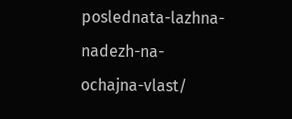poslednata-lazhna-nadezh-na-ochajna-vlast/